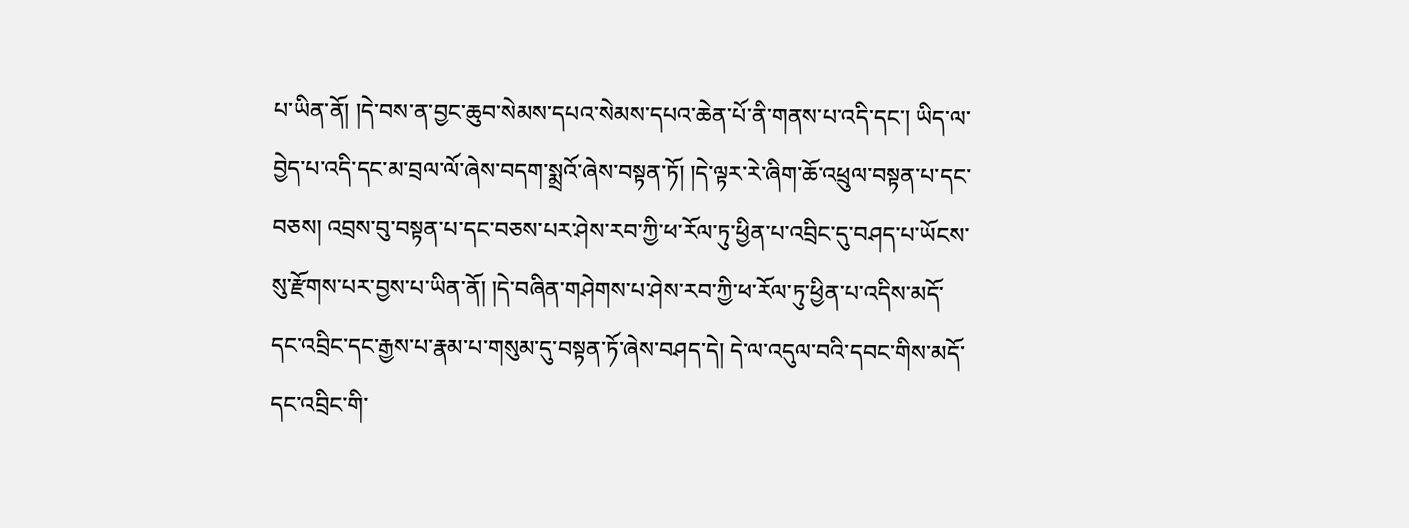པ་ཡིན་ནོ། །དེ་བས་ན་བྱང་ཆུབ་སེམས་དཔའ་སེམས་དཔའ་ཆེན་པོ་ནི་གནས་པ་འདི་དང་། ཡིད་ལ་བྱེད་པ་འདི་དང་མ་བྲལ་ལོ་ཞེས་བདག་སྨྲའོ་ཞེས་བསྟན་ཏོ། །དེ་ལྟར་རེ་ཞིག་ཆོ་འཕྲུལ་བསྟན་པ་དང་བཅས། འབྲས་བུ་བསྟན་པ་དང་བཅས་པར་ཤེས་རབ་ཀྱི་ཕ་རོལ་ཏུ་ཕྱིན་པ་འབྲིང་དུ་བཤད་པ་ཡོངས་སུ་རྫོགས་པར་བྱས་པ་ཡིན་ནོ། །དེ་བཞིན་གཤེགས་པ་ཤེས་རབ་ཀྱི་ཕ་རོལ་ཏུ་ཕྱིན་པ་འདིས་མདོ་དང་འབྲིང་དང་རྒྱས་པ་རྣམ་པ་གསུམ་དུ་བསྟན་ཏོ་ཞེས་བཤད་དེ། དེ་ལ་འདུལ་བའི་དབང་གིས་མདོ་དང་འབྲིང་གི་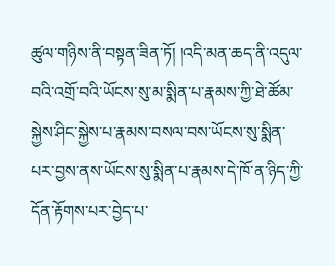ཚུལ་གཉིས་ནི་བསྟན་ཟིན་ཏོ། །འདི་མན་ཆད་ནི་འདུལ་བའི་འགྲོ་བའི་ཡོངས་སུ་མ་སྨིན་པ་རྣམས་ཀྱི་ཐེ་ཚོམ་སྐྱེས་ཤིང་སྐྱེས་པ་རྣམས་བསལ་བས་ཡོངས་སུ་སྨིན་པར་བྱས་ནས་ཡོངས་སུ་སྨིན་པ་རྣམས་དེ་ཁོ་ན་ཉིད་ཀྱི་དོན་རྟོགས་པར་བྱེད་པ་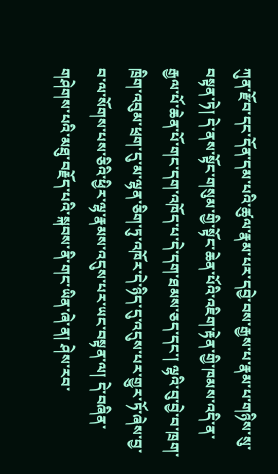ཀུན་རྫོབ་དང་དོན་དམ་པའི་ཚུལ་རྣམ་པར་དབྱེ་བས་རྒྱས་པ་རྣམ་པ་གཉིས་སུ་བསྟན་ཏེ། དེ་ནས་སྟོང་གསུམ་གྱི་སྟོང་ཆེན་པོའི་འཇིག་རྟེན་གྱི་ཁམས་འདི་ན་རྒྱལ་པོ་ཆེན་པོ་གང་དག་འཁོད་པ་དེ་དག་ཐམས་ཅད་དང་། ལྷའི་བུ་བྱེ་བ་ཁྲག་ཁྲིག་འབུམ་ཕྲག་དུ་མ་ལྷན་ཅིག་ཏུ་འཁོར་དེ་ཉིད་དུ་འདུས་པར་གྱུར་ཏོ་ཞེས་བྱ་བ་ལ་སོགས་པས་ཅིའི་ཕྱིར་ལྷ་རྣམས་འདུས་པར་ཡང་བསྟན་ལ། དེ་བཞིན་གཤེགས་པའི་མཐུ་བརྗོད་པའི་སྐབས་ནི་གང་ཡིན་ཞེ་ན། ཤེས་རབ་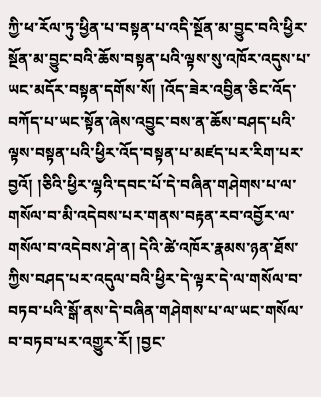ཀྱི་ཕ་རོལ་ཏུ་ཕྱིན་པ་བསྟན་པ་འདི་སྔོན་མ་བྱུང་བའི་ཕྱིར་སྔོན་མ་བྱུང་བའི་ཆོས་བསྟན་པའི་ལྟས་སུ་འཁོར་འདུས་པ་ཡང་མདོར་བསྟན་དགོས་སོ། །འོད་ཟེར་འབྱིན་ཅིང་འོད་བཀོད་པ་ཡང་སྟོན་ཞེས་འབྱུང་བས་ན་ཆོས་བཤད་པའི་ལྟས་བསྟན་པའི་ཕྱིར་འོད་བསྟན་པ་མཛད་པར་རིག་པར་བྱའོ། །ཅིའི་ཕྱིར་ལྷའི་དབང་པོ་དེ་བཞིན་གཤེགས་པ་ལ་གསོལ་བ་མི་འདེབས་པར་གནས་བརྟན་རབ་འབྱོར་ལ་གསོལ་བ་འདེབས་ཤེ་ན། དེའི་ཚེ་འཁོར་རྣམས་ཉན་ཐོས་ཀྱིས་བཤད་པར་འདུལ་བའི་ཕྱིར་དེ་ལྟར་དེ་ལ་གསོལ་བ་བཏབ་པའི་སྒོ་ནས་དེ་བཞིན་གཤེགས་པ་ལ་ཡང་གསོལ་བ་བཏབ་པར་འགྱུར་རོ། །བྱང་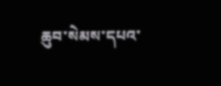ཆུབ་སེམས་དཔའ་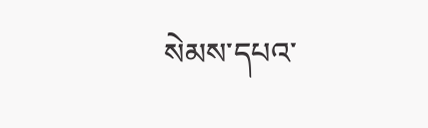སེམས་དཔའ་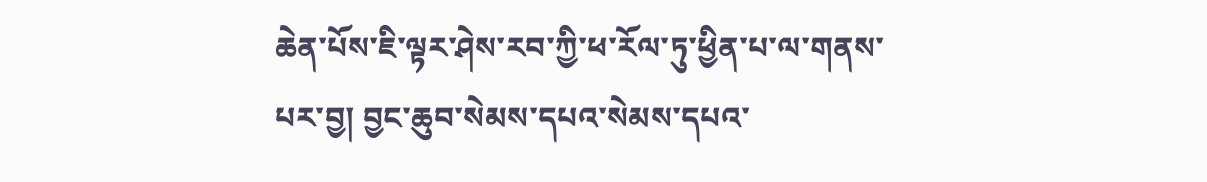ཆེན་པོས་ཇི་ལྟར་ཤེས་རབ་ཀྱི་ཕ་རོལ་ཏུ་ཕྱིན་པ་ལ་གནས་པར་བྱ། བྱང་ཆུབ་སེམས་དཔའ་སེམས་དཔའ་